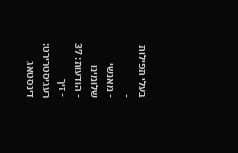בעלי תפילות
-
- מאנשי שלומינו
- הודעות: 37
- זיך רעגיסטרירט: דינסטאג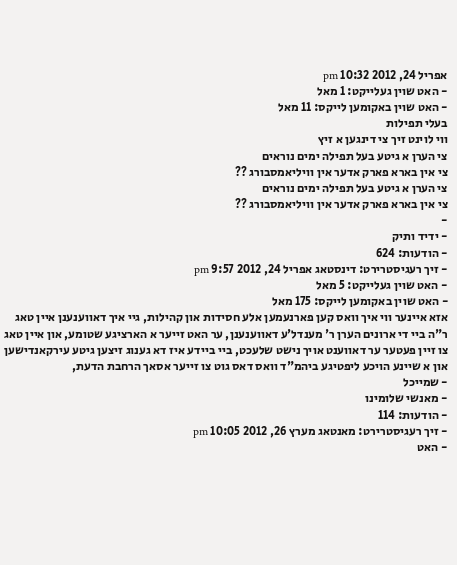אפריל 24, 2012 10:32 pm
- האט שוין געלייקט: 1 מאל
- האט שוין באקומען לייקס: 11 מאל
בעלי תפילות
ווי לוינט זיך צי דינגען א זיץ
צי הערן א גיטע בעל תפילה ימים נוראים
צי אין בארא פארק אדער אין וויליאמסבורג ??
צי הערן א גיטע בעל תפילה ימים נוראים
צי אין בארא פארק אדער אין וויליאמסבורג ??
-
- ידיד ותיק
- הודעות: 624
- זיך רעגיסטרירט: דינסטאג אפריל 24, 2012 9:57 pm
- האט שוין געלייקט: 5 מאל
- האט שוין באקומען לייקס: 175 מאל
אזא איינער ווי איך וואס קען פארנעמען אלע חסידות און קהילות, גיי איך דאווענענן איין טאג ר"ה ביי די ארונים הערן ר' מענדל'ע דאווענענן, ער האט זייער א הארציגע שטומע, און איין טאג צו זיין פעטער ער דאווענט אויך נישט שלעכט, ביי ביידע איז דא גענוג זיצען גיטע עירקאנדישען און א שיינע הויכע ליפטיגע ביהמ"ד וואס דאס גוט צו זייער אסאך הרחבת הדעת,
- שמייכל
- מאנשי שלומינו
- הודעות: 114
- זיך רעגיסטרירט: מאנטאג מערץ 26, 2012 10:05 pm
- האט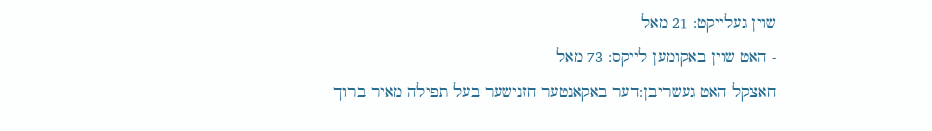שוין געלייקט: 21 מאל
- האט שוין באקומען לייקס: 73 מאל
חאצקל האט געשריבן:דער באקאנטער חזנישער בעל תפילה מאיר ברוך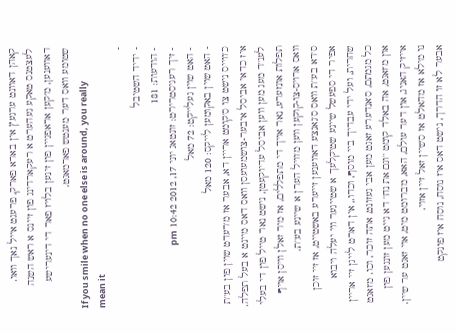קאהן דאוונט ערגעץ אין בארא פארק, פרעגט אייל נאך וואו.
לעצטנס טאקע געהערט א רעקארדינג פון זיינס א ראש השנה דאווענען, מ׳קען אראפגיין פון זינען בלויז פאר די דינערישע שטומע וואס דער מענטש פארמאגט.
If you smile when no one else is around, you really mean it
-
- ידיד השטיבל
- הודעות: 181
- זיך רעגיסטרירט: זונטאג יוני 17, 2012 10:42 pm
- האט שוין געלייקט: 72 מאל
- האט שוין באקומען לייקס: 120 מאל
כ'ווייס נישט צו ס'קומט אריין דא, אבער אז מ'רעדט שוין פון בע"ת איז כדאי אביסל איבער-צושמעועסן וואס דאס מיינט א בעל תפלה.
לענ"ד מעג מען ווען אביסל עדיוקעטן, נישט נאר טייל פון די בעלי תפלות אונזערע, נאר אויך די מתפללים, אז מיר זאלן וויסן אויף וואס ארויס-צו-קוקען ווען מ'וויל הערן א שיינע בע"ת.
ס'דא בע"ת וואס ס'גאנצע דאווענען זייערע באשטייט, אז זיי זוכן אפיר די ספעשל שיינע שטיקלעך א שטייגער ווי יעלה ויבוא שחרית, ועל ידי עבדיך ביי מוסף, וכדו., אין דארט לייגן זיי אריין כל מגמתם, ס'אנדערע זאגט מען אבי געזונט, אתה זוכר, וכו. מ'זאגט און מ'זאגט, אה באלד קומט "וגם את נח" דא גייט מען זונגען פון אייזיק האניג, און דער עולם, האא, מ'ברומט מיט, אוי זאגט ער שיין. נו מילא אז מ'האלט אז ס'שיין זאל זיין אזוי.
אבער לא זו הדרך, נישט דאס איז נוסח, נוסח איז פונקט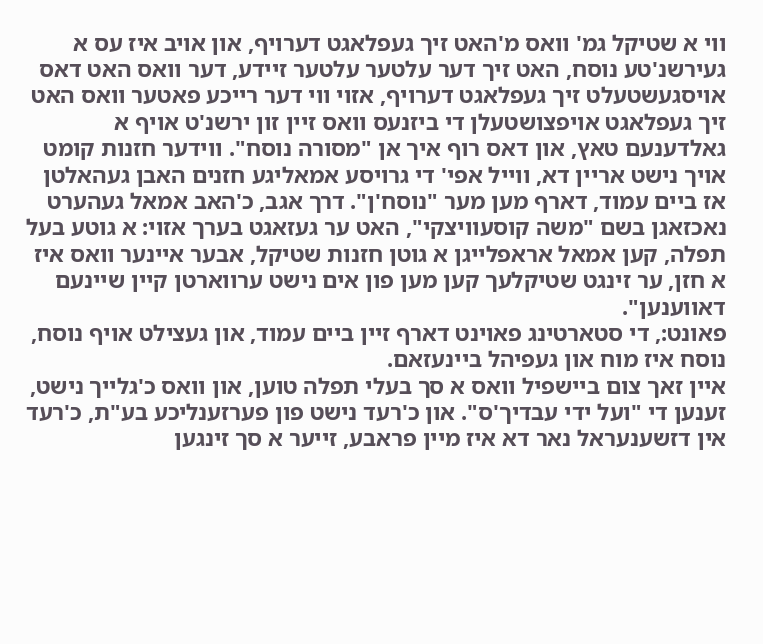ווי א שטיקל גמ' וואס מ'האט זיך געפלאגט דערויף, און אויב איז עס א געירשנ'טע נוסח, האט זיך דער עלטער עלטער זיידע, דער וואס האט דאס אויסגעשטעלט זיך געפלאגט דערויף, אזוי ווי דער רייכע פאטער וואס האט זיך געפלאגט אויפצושטעלן די ביזנעס וואס זיין זון ירשנ'ט אויף א גאלדענעם טאץ, און דאס רוף איך אן "מסורה נוסח". ווידער חזנות קומט אויך נישט אריין דא, ווייל אפי' די גרויסע אמאליגע חזנים האבן געהאלטן אז ביים עמוד, דארף מען מער "נוסח'ן". דרך אגב, כ'האב אמאל געהערט נאכזאגן בשם "משה קוסעוויצקי", האט ער געזאגט בערך אזוי: א גוטע בעל תפלה, קען אמאל אראפלייגן א גוטן חזנות שטיקל, אבער איינער וואס איז א חזן, ער זינגט שטיקלעך קען מען פון אים נישט ערווארטן קיין שיינעם דאווענען".
פאונט:, די סטארטינג פאוינט דארף זיין ביים עמוד, און געצילט אויף נוסח, נוסח איז מוח און געפיהל ביינעזאם.
איין זאך צום ביישפיל וואס א סך בעלי תפלה טוען, און וואס כ'גלייך נישט, זענען די "ועל ידי עבדיך'ס". און כ'רעד נישט פון פערזענליכע בע"ת, כ'רעד אין דזשענעראל נאר דא איז מיין פראבע, זייער א סך זינגען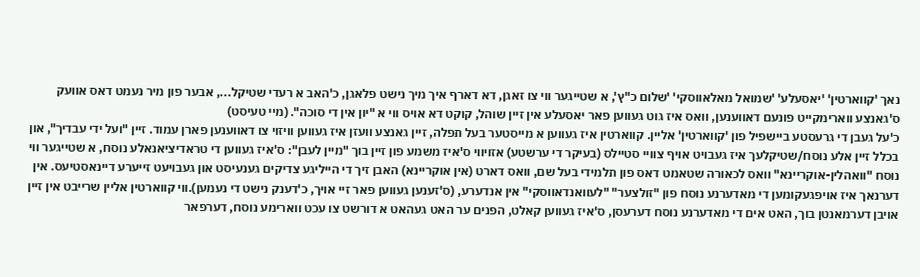נאך 'קווארטין' 'יאסעלע' 'שמואל מאלאווסקי' 'שלום כ"ץ', א שטייגער ווי צו זאגן, דא דארף איך מיך נישט פלאגן, כ'האב א רעדי שטיקל..., אבער פון מיר נעמט דאס אוועק ס'גאנצע ווארימקייט פונעם דאווענען, וואס איז גוט געווען פאר יאסעלע אין זיין שוהל, קוקט דא אויס ווי א "יון אין די סוכה". (מיי טעיסט)
כ'על געבן די גרעסטע ביישפיל פון 'קווארטין' אליין. קווארטין איז געווען א מייסטער בעל תפלה, זיין גאנצע וועזן איז געווען וויזוי צו דאווענען פארן עמוד. זיין "ועל ידי עבדיך", און בכלל זיין אלע נוסח/שטיקלעך איז געבויט אויף צוויי סטיילס (בעיקר די ערשטע) אזויווי ס'איז משמע פון זיין בוך "מיין לעבן": ס'איז געווען די טראדיציאנאלע נוסח, א שטייגער ווי נוסח "וואהלין-אוקריינא" וואס לכאורה שטאמט דאס פון תלמידי בעל שם, וואס דארט (אין אוקריינא) האבן זיך די הייליגע צדיקים גענעיסט און געבויעט זייערע דיינאסטיעס. אין דערנאך איז אויפגעקומען די מאדערנע נוסח פון "זולצער" "לעוואנדאווסקי" אין אנדערע, (ס'זענען געווען פאר זיי אויך, כ'דענק נישט די נעמען).ווי קווארטין אליין שרייבט אין זיין אויבן דערמאנטן בוך, האט אים די מאדערנע נוסח דערעסן, ס'איז געווען קאלט, הפנים ער האט געהאט א דורשט צו עכט ווארימע נוסח, דערפאר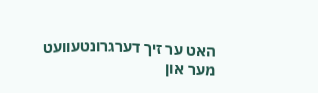האט ער זיך דערגרונטעוועט מער און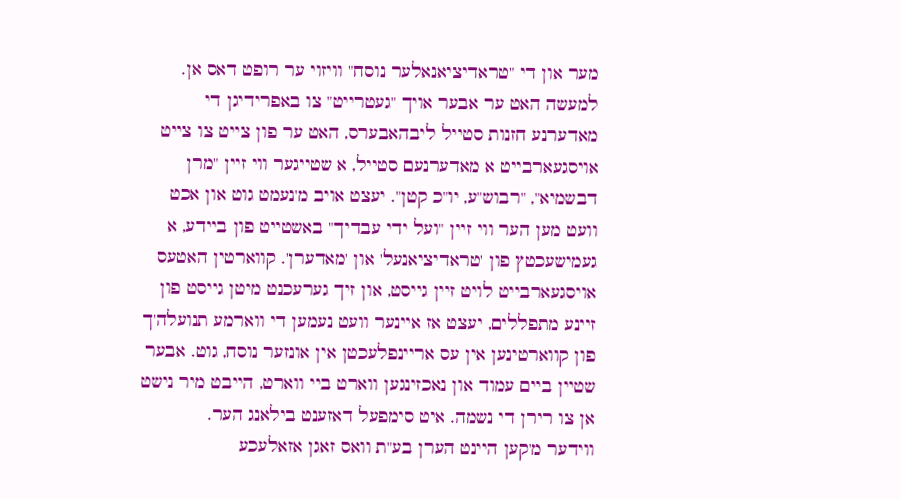מער און די "טראדיציאנאלער נוסח" וויזוי ער רופט דאס אן. למעשה האט ער אבער אויך "געטרייט" צו באפרידיגן די מאדערנע חזנות סטייל ליבהאבערס, האט ער פון צייט צו צייט אויסגעארבייט א מאדערנעם סטייל, א שטייגער ווי זיין "מרן דבשמיא", "רבוש"ע, יו"כ קטן". יעצט אויב מ'נעמט גוט און אכט וועט מען הער ווי זיין "ועל ידי עבדיך" באשטייט פון ביידע, א געמישעכטץ פון 'טראדיציאנעל' און 'מאדערן'. קווארטין האטעס אויסגעארבייט לויט זיין גייסט, און זיך גערעכנט מיטן גייסט פון זיינע מתפללים, יעצט אז איינער וועט נעמען די ווארמע תנועלה'ך פון קווארטינען אין עס אריינפלעכטן אין אונזער נוסח, גוט. אבער שטיין ביים עמוד און נאכזינגען ווארט ביי ווארט, הייבט מיר נישט אן צו רירן די נשמה. איט סימפעל דאזענט בילאנג הער.
ווידער מ'קען היינט הערן בע"ת וואס זאגן אזאלעכע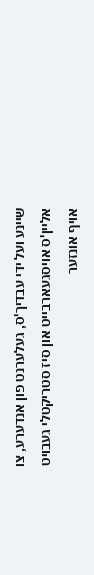שיינע ועל ידי עבדיך'ס, געלערנט פון אנדערע, צו אליין'ס אויסגעארבייט און סיז סטריקטלי געבויט אויף אונזער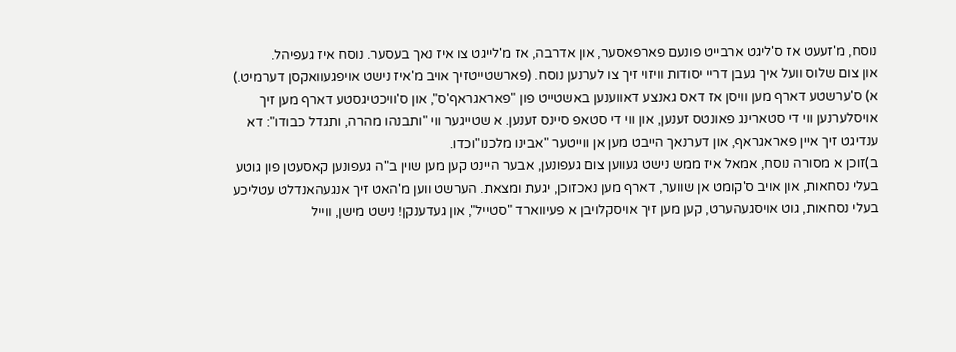נוסח, מ'זעעט אז ס'ליגט ארבייט פונעם פארפאסער, און אדרבה, אז מ'לייגט צו איז נאך בעסער. נוסח איז געפיהל.
און צום שלוס וועל איך געבן דריי יסודות וויזוי זיך צו לערנען נוסח. (פארשטייטזיך אויב מ'איז נישט אויפגעוואקסן דערמיט.)
א) ס'ערשטע דארף מען וויסן אז דאס גאנצע דאווענען באשטייט פון "פאראגראף'ס", און ס'וויכטיגסטע דארף מען זיך אויסלערנען ווי די סטארינג פאונטס זענען, און ווי די סטאפ סיינס זענען. א שטייגער ווי "ותבנהו מהרה, ותגדל כבודו": דא ענדיגט זיך איין פאראגראף, און דערנאך הייבט מען אן ווייטער "אבינו מלכנו"וכדו.
ב)זוכן א מסורה נוסח, אמאל איז ממש נישט געווען צום געפונען, אבער היינט קען מען שוין ב"ה געפונען קאסעטן פון גוטע בעלי נסחאות, און אויב ס'קומט אן שווער, דארף מען נאכזוכן, יגעת ומצאת. הערשט ווען מ'האט זיך אנגעהאנדלט עטליכע בעלי נסחאות, גוט אויסגעהערט, קען מען זיך אויסקלויבן א פעיווארד "סטייל", און געדענקן! נישט מישן, ווייל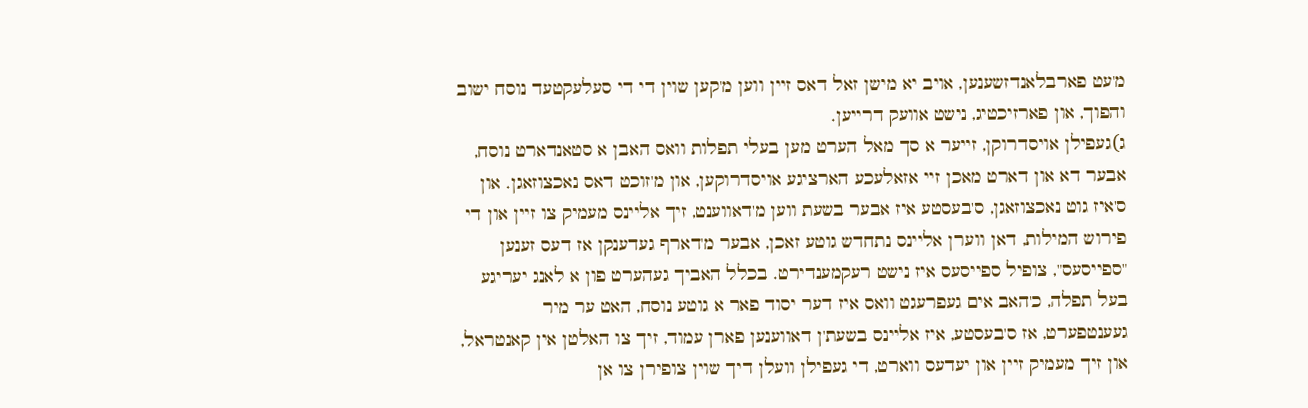מ'עט פארבלאנדזשענען, אויב יא מישן זאל דאס זיין ווען מ'קען שוין די די סעלעקטעד נוסח ישוב והפוך, און פארזיכטיג, נישט אוועק דרייען.
ג)געפילן אויסדרוקן, זייער א סך מאל הערט מען בעלי תפלות וואס האבן א סטאנדארט נוסח, אבער דא און דארט מאכן זיי אזאלעכע הארציגע אויסדרוקען, און מ'זוכט דאס נאכצוזאגן. און ס'איז גוט נאכצוזאגן, ס'בעסטע איז אבער בשעת ווען מ'דאווענט, זיך אליינס מעמיק צו זיין און די פירוש המילות, דאן ווערן אליינס נתחדש גוטע זאכן, אבער מ'דארף געדענקן אז דעס זענען "ספייסעס", צופיל ספייסעס איז נישט רעקמענדירט. בכלל האביך געהערט פון א לאנג יעריגע בעל תפלה, כ'האב אים געפרעגט וואס איז דער יסוד פאר א גוטע נוסח, האט ער מיר געענטפערט, אז ס'בעסטע, איז אליינס בשעת'ן דאווענען פארן עמוד, זיך צו האלטן אין קאנטראל, און זיך מעמיק זיין און יעדעס ווארט, די געפילן וועלן דיך שוין צופירן צו אן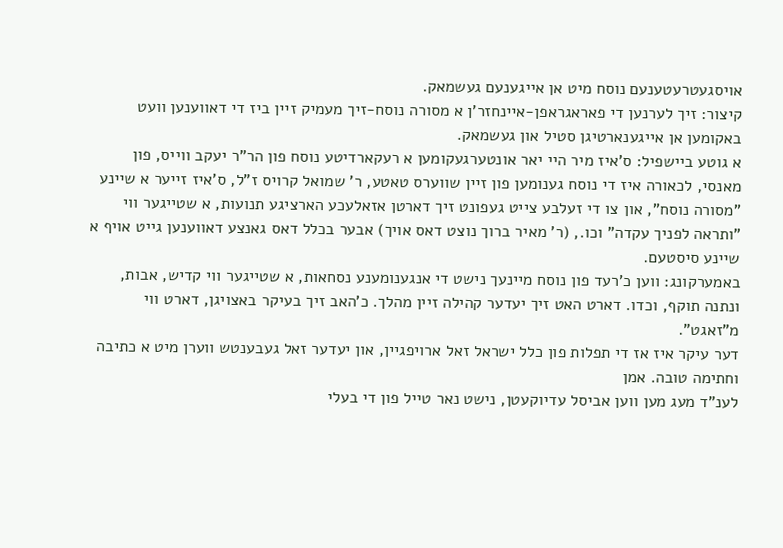אויסגעטרעטענעם נוסח מיט אן אייגענעם געשמאק.
קיצור: זיך לערנען די פאראגראפן-איינחזר'ן א מסורה נוסח-זיך מעמיק זיין ביז די דאווענען וועט באקומען אן אייגענארטיגן סטיל און געשמאק.
א גוטע ביישפיל: ס'איז מיר היי יאר אונטערגעקומען א רעקארדיטע נוסח פון הר"ר יעקב ווייס, פון מאנסי, לכאורה איז די נוסח גענומען פון זיין שווערס טאטע, ר' שמואל קרויס ז"ל, ס'איז זייער א שיינע "מסורה נוסח", און צו די זעלבע צייט געפונט זיך דארטן אזאלעכע הארציגע תנועות, א שטייגער ווי "ותראה לפניך עקדה" וכו., (ר' מאיר ברוך נוצט דאס אויך) אבער בכלל דאס גאנצע דאווענען גייט אויף א שיינע סיסטעם.
באמערקונג: ווען כ'רעד פון נוסח מיינעך נישט די אנגענומענע נסחאות, א שטייגער ווי קדיש, אבות, ונתנה תוקף, וכדו. דארט האט זיך יעדער קהילה זיין מהלך. כ'האב זיך בעיקר באצויגן, דארט ווי מ"זאגט".
דער עיקר איז אז די תפלות פון כלל ישראל זאל ארויפגיין, און יעדער זאל געבענטש ווערן מיט א כתיבה וחתימה טובה. אמן
לענ"ד מעג מען ווען אביסל עדיוקעטן, נישט נאר טייל פון די בעלי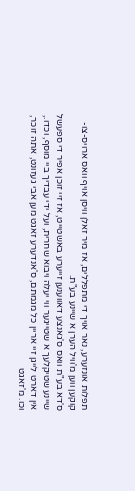תפלות אונזערע, נאר אויך די מתפללים, אז מיר זאלן וויסן אויף וואס ארויס-צו-קוקען ווען מ'וויל הערן א שיינע בע"ת.
ס'דא בע"ת וואס ס'גאנצע דאווענען זייערע באשטייט, אז זיי זוכן אפיר די ספעשל שיינע שטיקלעך א שטייגער ווי יעלה ויבוא שחרית, ועל ידי עבדיך ביי מוסף, וכדו., אין דארט לייגן זיי אריין כל מגמתם, ס'אנדערע זאגט מען אבי געזונט, אתה זוכר, וכו. מ'זאגט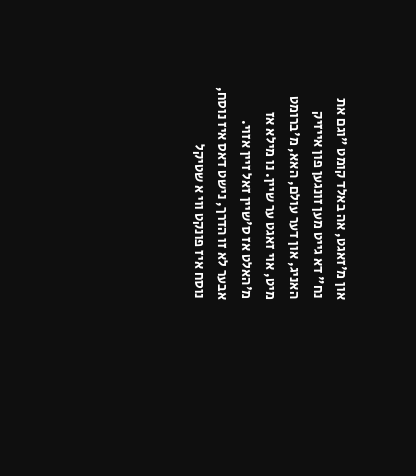און מ'זאגט, אה באלד קומט "וגם את נח" דא גייט מען זונגען פון אייזיק האניג, און דער עולם, האא, מ'ברומט מיט, אוי זאגט ער שיין. נו מילא אז מ'האלט אז ס'שיין זאל זיין אזוי.
אבער לא זו הדרך, נישט דאס איז נוסח, נוסח איז פונקט ווי א שטיקל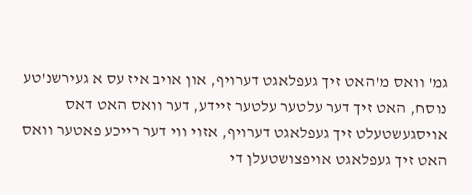גמ' וואס מ'האט זיך געפלאגט דערויף, און אויב איז עס א געירשנ'טע נוסח, האט זיך דער עלטער עלטער זיידע, דער וואס האט דאס אויסגעשטעלט זיך געפלאגט דערויף, אזוי ווי דער רייכע פאטער וואס האט זיך געפלאגט אויפצושטעלן די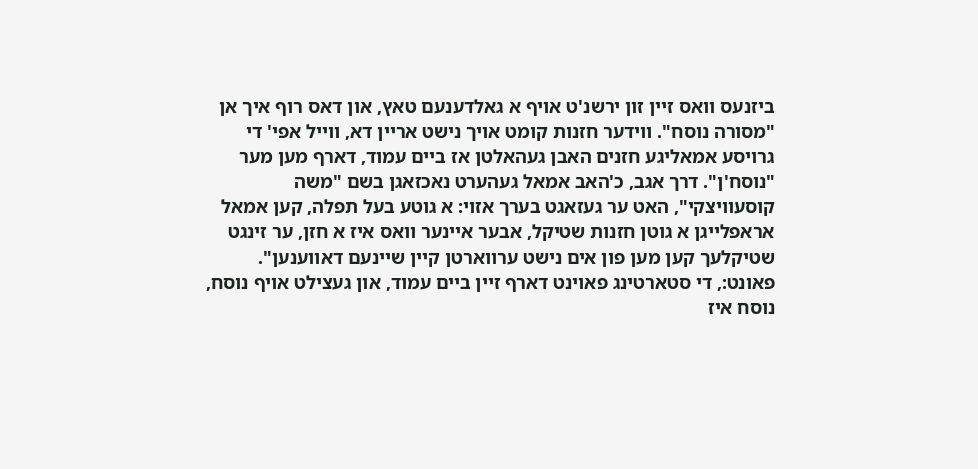ביזנעס וואס זיין זון ירשנ'ט אויף א גאלדענעם טאץ, און דאס רוף איך אן "מסורה נוסח". ווידער חזנות קומט אויך נישט אריין דא, ווייל אפי' די גרויסע אמאליגע חזנים האבן געהאלטן אז ביים עמוד, דארף מען מער "נוסח'ן". דרך אגב, כ'האב אמאל געהערט נאכזאגן בשם "משה קוסעוויצקי", האט ער געזאגט בערך אזוי: א גוטע בעל תפלה, קען אמאל אראפלייגן א גוטן חזנות שטיקל, אבער איינער וואס איז א חזן, ער זינגט שטיקלעך קען מען פון אים נישט ערווארטן קיין שיינעם דאווענען".
פאונט:, די סטארטינג פאוינט דארף זיין ביים עמוד, און געצילט אויף נוסח, נוסח איז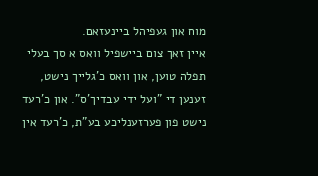מוח און געפיהל ביינעזאם.
איין זאך צום ביישפיל וואס א סך בעלי תפלה טוען, און וואס כ'גלייך נישט, זענען די "ועל ידי עבדיך'ס". און כ'רעד נישט פון פערזענליכע בע"ת, כ'רעד אין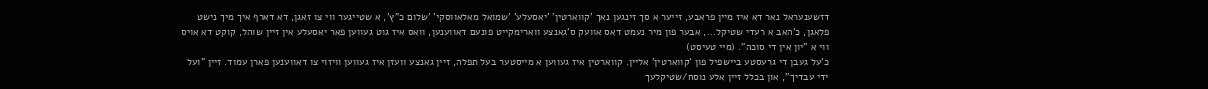דזשענעראל נאר דא איז מיין פראבע, זייער א סך זינגען נאך 'קווארטין' 'יאסעלע' 'שמואל מאלאווסקי' 'שלום כ"ץ', א שטייגער ווי צו זאגן, דא דארף איך מיך נישט פלאגן, כ'האב א רעדי שטיקל..., אבער פון מיר נעמט דאס אוועק ס'גאנצע ווארימקייט פונעם דאווענען, וואס איז גוט געווען פאר יאסעלע אין זיין שוהל, קוקט דא אויס ווי א "יון אין די סוכה". (מיי טעיסט)
כ'על געבן די גרעסטע ביישפיל פון 'קווארטין' אליין. קווארטין איז געווען א מייסטער בעל תפלה, זיין גאנצע וועזן איז געווען וויזוי צו דאווענען פארן עמוד. זיין "ועל ידי עבדיך", און בכלל זיין אלע נוסח/שטיקלעך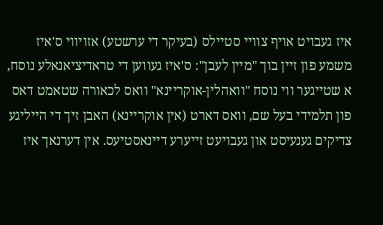איז געבויט אויף צוויי סטיילס (בעיקר די ערשטע) אזויווי ס'איז משמע פון זיין בוך "מיין לעבן": ס'איז געווען די טראדיציאנאלע נוסח, א שטייגער ווי נוסח "וואהלין-אוקריינא" וואס לכאורה שטאמט דאס פון תלמידי בעל שם, וואס דארט (אין אוקריינא) האבן זיך די הייליגע צדיקים גענעיסט און געבויעט זייערע דיינאסטיעס. אין דערנאך איז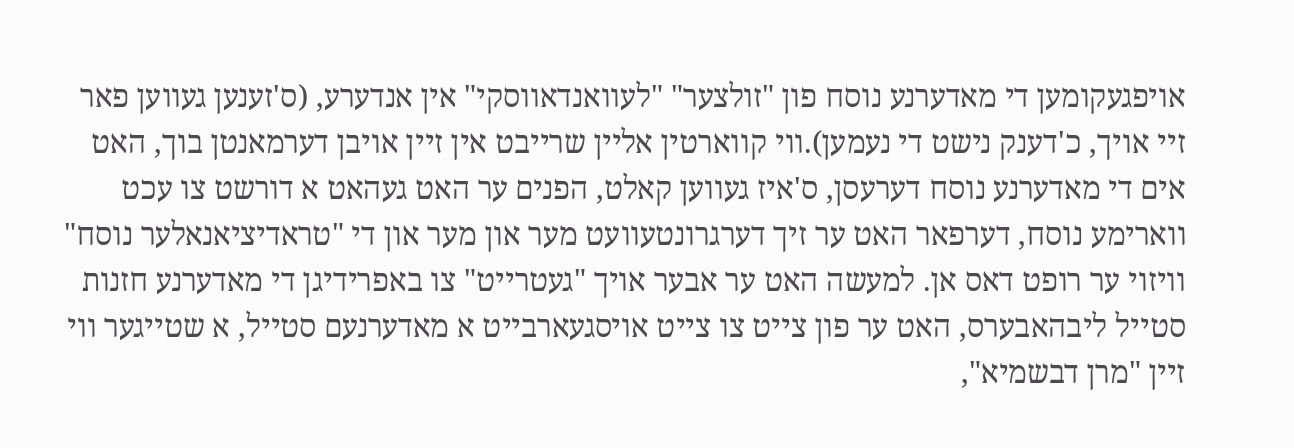אויפגעקומען די מאדערנע נוסח פון "זולצער" "לעוואנדאווסקי" אין אנדערע, (ס'זענען געווען פאר זיי אויך, כ'דענק נישט די נעמען).ווי קווארטין אליין שרייבט אין זיין אויבן דערמאנטן בוך, האט אים די מאדערנע נוסח דערעסן, ס'איז געווען קאלט, הפנים ער האט געהאט א דורשט צו עכט ווארימע נוסח, דערפאר האט ער זיך דערגרונטעוועט מער און מער און די "טראדיציאנאלער נוסח" וויזוי ער רופט דאס אן. למעשה האט ער אבער אויך "געטרייט" צו באפרידיגן די מאדערנע חזנות סטייל ליבהאבערס, האט ער פון צייט צו צייט אויסגעארבייט א מאדערנעם סטייל, א שטייגער ווי זיין "מרן דבשמיא",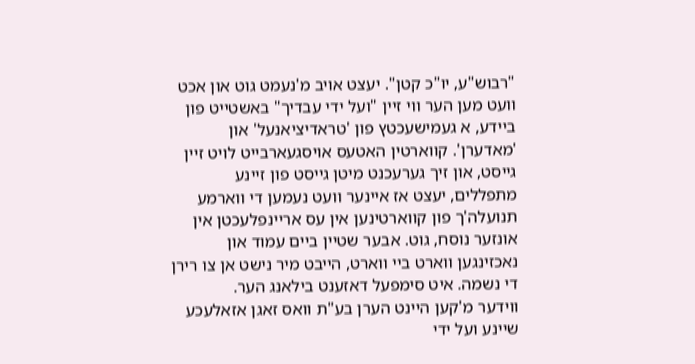"רבוש"ע, יו"כ קטן". יעצט אויב מ'נעמט גוט און אכט וועט מען הער ווי זיין "ועל ידי עבדיך" באשטייט פון ביידע, א געמישעכטץ פון 'טראדיציאנעל' און 'מאדערן'. קווארטין האטעס אויסגעארבייט לויט זיין גייסט, און זיך גערעכנט מיטן גייסט פון זיינע מתפללים, יעצט אז איינער וועט נעמען די ווארמע תנועלה'ך פון קווארטינען אין עס אריינפלעכטן אין אונזער נוסח, גוט. אבער שטיין ביים עמוד און נאכזינגען ווארט ביי ווארט, הייבט מיר נישט אן צו רירן די נשמה. איט סימפעל דאזענט בילאנג הער.
ווידער מ'קען היינט הערן בע"ת וואס זאגן אזאלעכע שיינע ועל ידי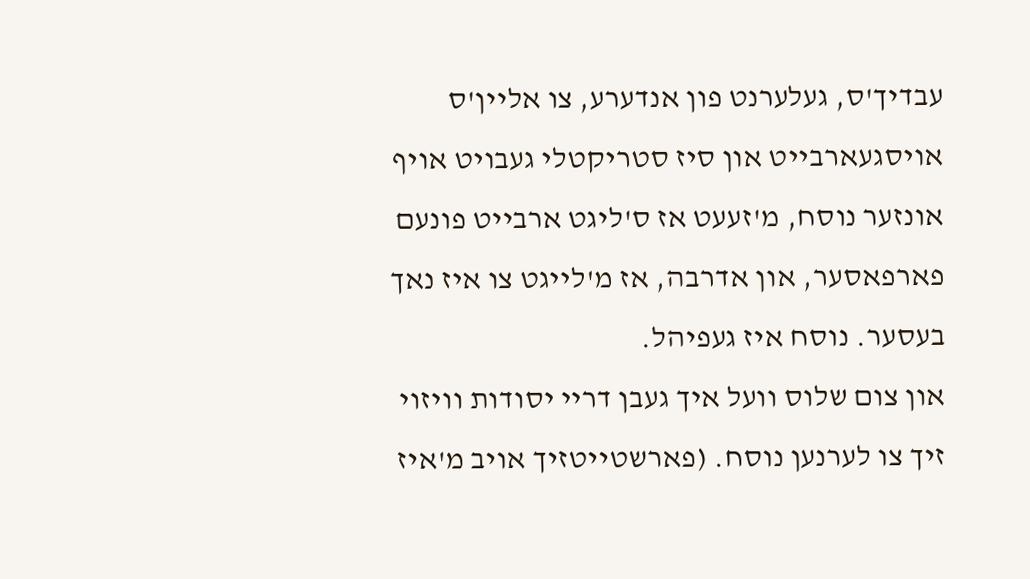עבדיך'ס, געלערנט פון אנדערע, צו אליין'ס אויסגעארבייט און סיז סטריקטלי געבויט אויף אונזער נוסח, מ'זעעט אז ס'ליגט ארבייט פונעם פארפאסער, און אדרבה, אז מ'לייגט צו איז נאך בעסער. נוסח איז געפיהל.
און צום שלוס וועל איך געבן דריי יסודות וויזוי זיך צו לערנען נוסח. (פארשטייטזיך אויב מ'איז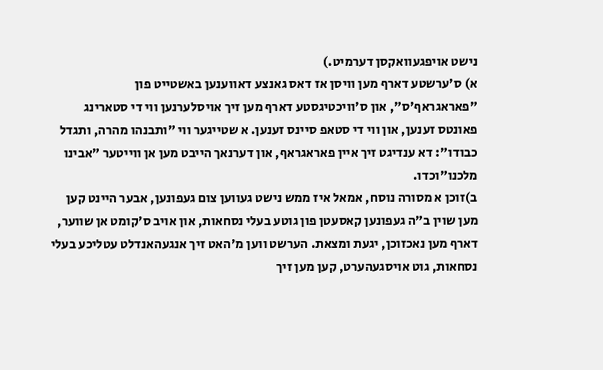נישט אויפגעוואקסן דערמיט.)
א) ס'ערשטע דארף מען וויסן אז דאס גאנצע דאווענען באשטייט פון "פאראגראף'ס", און ס'וויכטיגסטע דארף מען זיך אויסלערנען ווי די סטארינג פאונטס זענען, און ווי די סטאפ סיינס זענען. א שטייגער ווי "ותבנהו מהרה, ותגדל כבודו": דא ענדיגט זיך איין פאראגראף, און דערנאך הייבט מען אן ווייטער "אבינו מלכנו"וכדו.
ב)זוכן א מסורה נוסח, אמאל איז ממש נישט געווען צום געפונען, אבער היינט קען מען שוין ב"ה געפונען קאסעטן פון גוטע בעלי נסחאות, און אויב ס'קומט אן שווער, דארף מען נאכזוכן, יגעת ומצאת. הערשט ווען מ'האט זיך אנגעהאנדלט עטליכע בעלי נסחאות, גוט אויסגעהערט, קען מען זיך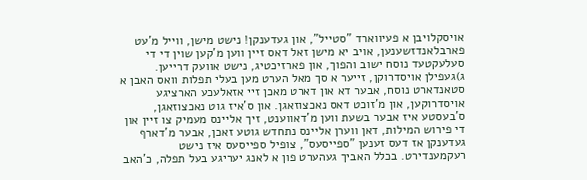אויסקלויבן א פעיווארד "סטייל", און געדענקן! נישט מישן, ווייל מ'עט פארבלאנדזשענען, אויב יא מישן זאל דאס זיין ווען מ'קען שוין די די סעלעקטעד נוסח ישוב והפוך, און פארזיכטיג, נישט אוועק דרייען.
ג)געפילן אויסדרוקן, זייער א סך מאל הערט מען בעלי תפלות וואס האבן א סטאנדארט נוסח, אבער דא און דארט מאכן זיי אזאלעכע הארציגע אויסדרוקען, און מ'זוכט דאס נאכצוזאגן. און ס'איז גוט נאכצוזאגן, ס'בעסטע איז אבער בשעת ווען מ'דאווענט, זיך אליינס מעמיק צו זיין און די פירוש המילות, דאן ווערן אליינס נתחדש גוטע זאכן, אבער מ'דארף געדענקן אז דעס זענען "ספייסעס", צופיל ספייסעס איז נישט רעקמענדירט. בכלל האביך געהערט פון א לאנג יעריגע בעל תפלה, כ'האב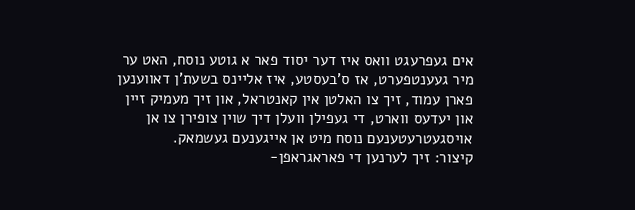אים געפרעגט וואס איז דער יסוד פאר א גוטע נוסח, האט ער מיר געענטפערט, אז ס'בעסטע, איז אליינס בשעת'ן דאווענען פארן עמוד, זיך צו האלטן אין קאנטראל, און זיך מעמיק זיין און יעדעס ווארט, די געפילן וועלן דיך שוין צופירן צו אן אויסגעטרעטענעם נוסח מיט אן אייגענעם געשמאק.
קיצור: זיך לערנען די פאראגראפן-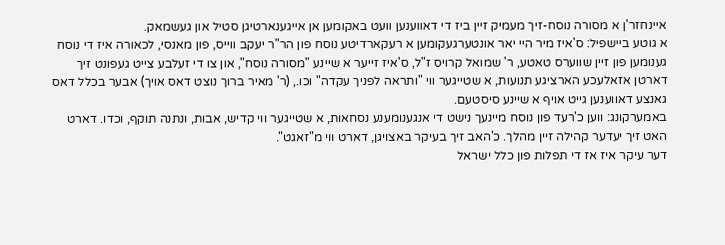איינחזר'ן א מסורה נוסח-זיך מעמיק זיין ביז די דאווענען וועט באקומען אן אייגענארטיגן סטיל און געשמאק.
א גוטע ביישפיל: ס'איז מיר היי יאר אונטערגעקומען א רעקארדיטע נוסח פון הר"ר יעקב ווייס, פון מאנסי, לכאורה איז די נוסח גענומען פון זיין שווערס טאטע, ר' שמואל קרויס ז"ל, ס'איז זייער א שיינע "מסורה נוסח", און צו די זעלבע צייט געפונט זיך דארטן אזאלעכע הארציגע תנועות, א שטייגער ווי "ותראה לפניך עקדה" וכו., (ר' מאיר ברוך נוצט דאס אויך) אבער בכלל דאס גאנצע דאווענען גייט אויף א שיינע סיסטעם.
באמערקונג: ווען כ'רעד פון נוסח מיינעך נישט די אנגענומענע נסחאות, א שטייגער ווי קדיש, אבות, ונתנה תוקף, וכדו. דארט האט זיך יעדער קהילה זיין מהלך. כ'האב זיך בעיקר באצויגן, דארט ווי מ"זאגט".
דער עיקר איז אז די תפלות פון כלל ישראל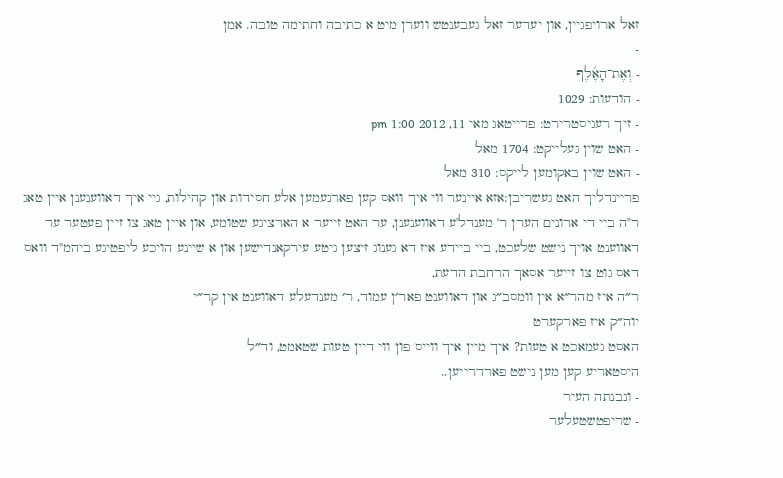זאל ארויפגיין, און יעדער זאל געבענטש ווערן מיט א כתיבה וחתימה טובה. אמן
-
- וְאֶת־הָאֶ֜לֶף
- הודעות: 1029
- זיך רעגיסטרירט: פרייטאג מאי 11, 2012 1:00 pm
- האט שוין געלייקט: 1704 מאל
- האט שוין באקומען לייקס: 310 מאל
פריינדליך האט געשריבן:אזא איינער ווי איך וואס קען פארנעמען אלע חסידות און קהילות, גיי איך דאווענענן איין טאג ר"ה ביי די ארונים הערן ר' מענדל'ע דאווענענן, ער האט זייער א הארציגע שטומע, און איין טאג צו זיין פעטער ער דאווענט אויך נישט שלעכט, ביי ביידע איז דא גענוג זיצען גיטע עירקאנדישען און א שיינע הויכע ליפטיגע ביהמ"ד וואס דאס גוט צו זייער אסאך הרחבת הדעת,
ר״ה איז מהר״א אין וומסב״ג און דאווענט פאר׳ן עמוד, ר׳ מענדעלע דאווענט אין קר״י
יוה״ק איז פארקערט
האסט געמאכט א טעות? איך מיין איך ווייס פון ווי דיין טעות שטאמט, וד״ל
היסטאריע קען מען נישט פארדרייען..
- ונבנתה העיר
- שריפטשטעלער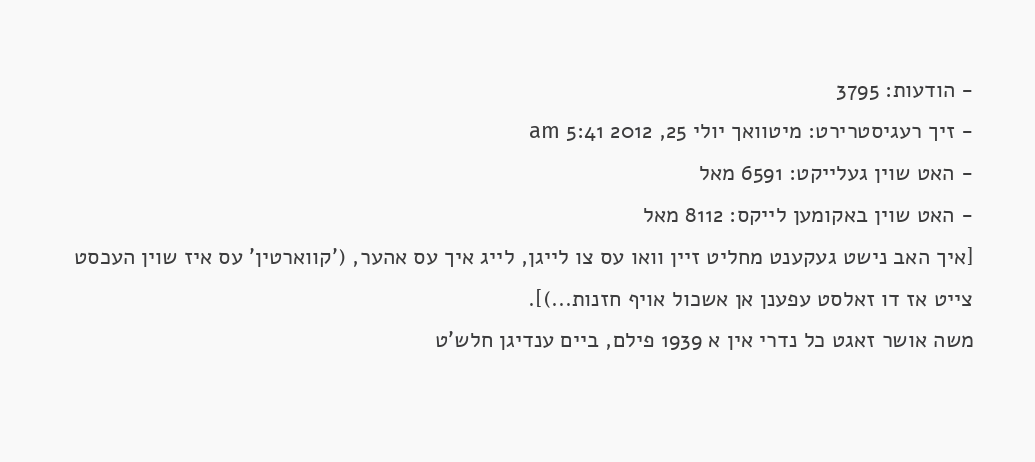- הודעות: 3795
- זיך רעגיסטרירט: מיטוואך יולי 25, 2012 5:41 am
- האט שוין געלייקט: 6591 מאל
- האט שוין באקומען לייקס: 8112 מאל
[איך האב נישט געקענט מחליט זיין וואו עס צו לייגן, לייג איך עס אהער, ('קווארטין' עס איז שוין העכסט צייט אז דו זאלסט עפענן אן אשכול אויף חזנות...)].
משה אושר זאגט כל נדרי אין א 1939 פילם, ביים ענדיגן חלש'ט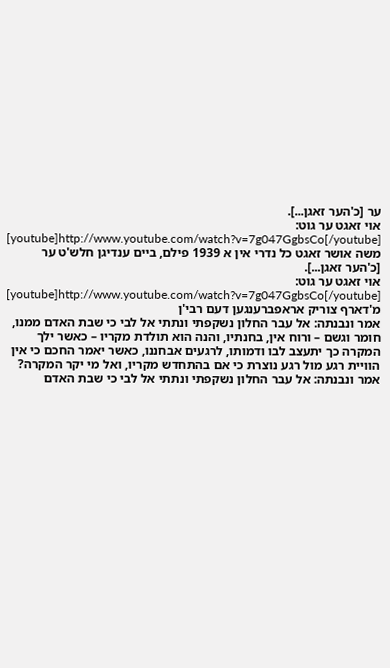ער [כ'הער זאגן...].
אוי זאגט ער גוט:
[youtube]http://www.youtube.com/watch?v=7g047GgbsCo[/youtube]
משה אושר זאגט כל נדרי אין א 1939 פילם, ביים ענדיגן חלש'ט ער [כ'הער זאגן...].
אוי זאגט ער גוט:
[youtube]http://www.youtube.com/watch?v=7g047GgbsCo[/youtube]
מ'דארף צוריק אראפברענגען דעם רבי'ן
אמר ונבנתה: אל עבר החלון נשקפתי ונתתי אל לבי כי שבת האדם ממנו, חומר וגשם – ורוח אין, בחנתיו, והנה הוא תולדת מקריו – כאשר ילך המקרה כך יתעצב לבו ודמותו, לרגעים אבחננו, כאשר יאמר החכם כי אין הוויית רגע מול רגע נוצרת כי אם בהתחדש מקריו, ואל מי יקר המקרה?
אמר ונבנתה: אל עבר החלון נשקפתי ונתתי אל לבי כי שבת האדם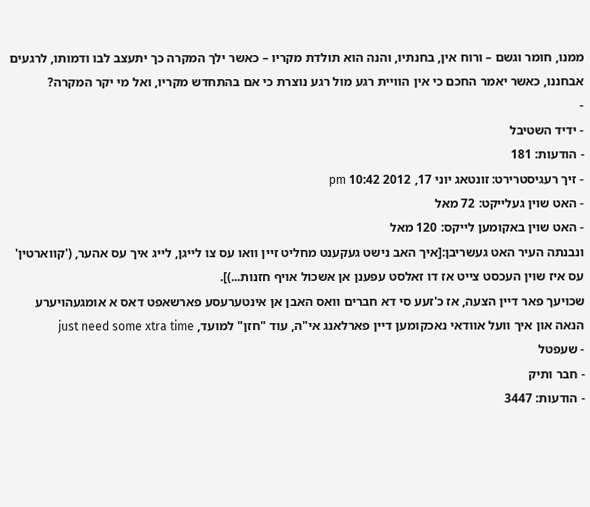ממנו, חומר וגשם – ורוח אין, בחנתיו, והנה הוא תולדת מקריו – כאשר ילך המקרה כך יתעצב לבו ודמותו, לרגעים אבחננו, כאשר יאמר החכם כי אין הוויית רגע מול רגע נוצרת כי אם בהתחדש מקריו, ואל מי יקר המקרה?
-
- ידיד השטיבל
- הודעות: 181
- זיך רעגיסטרירט: זונטאג יוני 17, 2012 10:42 pm
- האט שוין געלייקט: 72 מאל
- האט שוין באקומען לייקס: 120 מאל
ונבנתה העיר האט געשריבן:[איך האב נישט געקענט מחליט זיין וואו עס צו לייגן, לייג איך עס אהער, ('קווארטין' עס איז שוין העכסט צייט אז דו זאלסט עפענן אן אשכול אויף חזנות...)].
שכויעך פאר דיין הצעה, אז כ'זעע סי דא חברים וואס האבן אן אינטערעסע פארשאפט דאס א אומגעהויערע הנאה און איך וועל אוודאי נאכקומען דיין פארלאנג אי"ה, עוד "חזן" למועד, just need some xtra time
- שעפטל
- חבר ותיק
- הודעות: 3447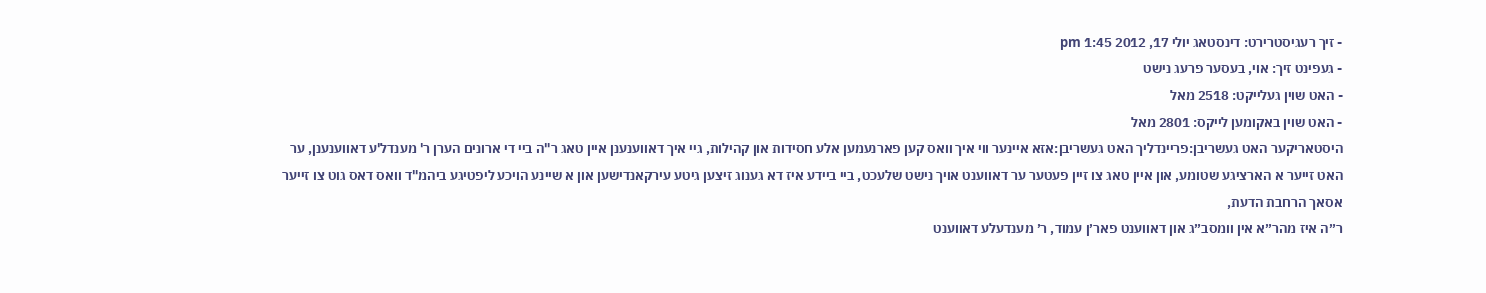- זיך רעגיסטרירט: דינסטאג יולי 17, 2012 1:45 pm
- געפינט זיך: אוי, בעסער פרעג נישט
- האט שוין געלייקט: 2518 מאל
- האט שוין באקומען לייקס: 2801 מאל
היסטאריקער האט געשריבן:פריינדליך האט געשריבן:אזא איינער ווי איך וואס קען פארנעמען אלע חסידות און קהילות, גיי איך דאווענענן איין טאג ר"ה ביי די ארונים הערן ר' מענדל'ע דאווענענן, ער האט זייער א הארציגע שטומע, און איין טאג צו זיין פעטער ער דאווענט אויך נישט שלעכט, ביי ביידע איז דא גענוג זיצען גיטע עירקאנדישען און א שיינע הויכע ליפטיגע ביהמ"ד וואס דאס גוט צו זייער אסאך הרחבת הדעת,
ר״ה איז מהר״א אין וומסב״ג און דאווענט פאר׳ן עמוד, ר׳ מענדעלע דאווענט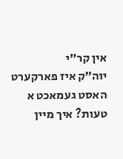אין קר״י
יוה״ק איז פארקערט
האסט געמאכט א טעות? איך מיין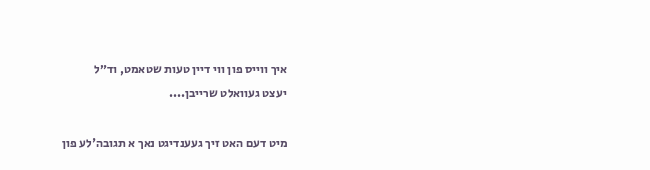איך ווייס פון ווי דיין טעות שטאמט, וד״ל
יעצט געוואלט שרייבן....

מיט דעם האט זיך געענדיגט נאך א תגובה'לע פון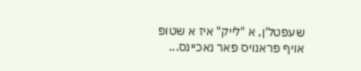שעפטל'ן, א "לייק" איז א שטופ אויף פראנויס פאר נאכיינס...